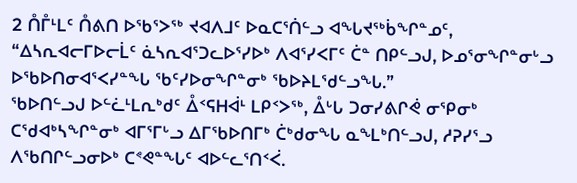2 ᑍᒤᒻᒪᑦ ᑍᕕᑎ ᐅᖃᕐᐳᖅ ᔪᐊᐱᒧᑦ ᐅᓇᑕᕐᑏᓪᓗ ᐊᖓᔪᖅᑳᖏᓐᓄᑦ, “ᐃᓴᕆᐊᓕᒥᐅᓕᒫᑦ ᓈᓴᕆᐊᕐᑐᓚᐅᕐᓯᐅᒃ ᐱᐊᕐᓯᐸᒥᑦ ᑖᓐ ᑎᑭᓪᓗᒍ, ᐅᓄᕐᓂᖏᓐᓂᒡᓗ ᐅᖃᐅᑎᓂᐊᕐᐸᓯᓐᖓ ᖃᑦᓯᐅᓂᖏᓐᓂᒃ ᖃᐅᔨᒪᖁᓪᓗᖓ.”
ᖃᐅᑎᓪᓗᒍ ᐅᓪᓛᒻᒪᕆᒃᑯᑦ ᐂᑉᕋᕼᐋᒻ ᒪᑭᑉᐳᖅ, ᐂᒡᒐ ᑐᓂᓯᕕᒋᕚ ᓂᕿᓂᒃ ᑕᖁᐊᒃᓴᖏᓐᓂᒃ ᐊᒥᕐᒥᒡᓗ ᐃᒥᖃᐅᑎᒥᒃ ᑖᒃᑯᓂᖓ ᓇᖕᒪᒃᑎᓪᓗᒍ, ᓱᕈᓯᕐᓗ ᐱᖃᑎᒋᓪᓗᓂᐅᒃ ᑕᕝᕙᓐᖓᑦ ᐊᐅᓪᓚᕐᑎᑉᐹ.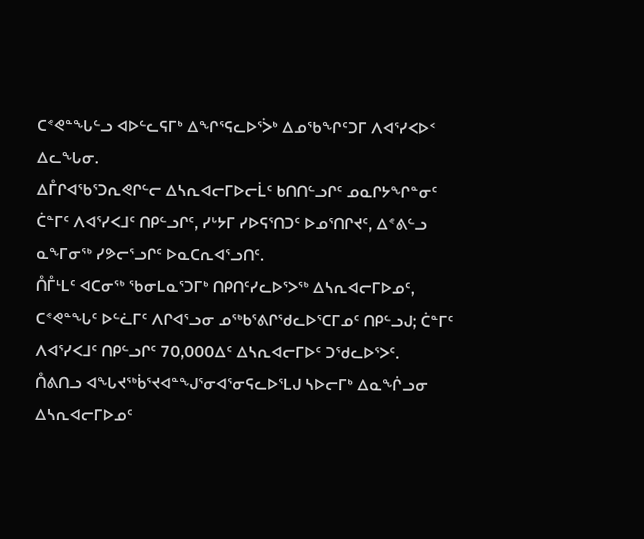ᑕᕝᕙᓐᖓᓪᓗ ᐊᐅᓪᓚᕋᒥᒃ ᐃᖏᕐᕋᓚᐅᕐᐴᒃ ᐃᓄᖃᖏᑦᑐᒥ ᐱᐊᕐᓯᐸᐅᑉ ᐃᓚᖓᓂ.
ᐃᒤᒋᐊᖃᕐᑐᕆᕙᒋᓪᓕ ᐃᓴᕆᐊᓕᒥᐅᓕᒫᑦ ᑲᑎᑎᓪᓗᒋᑦ ᓄᓇᒋᔭᖏᓐᓂᑦ ᑖᓐᒥᑦ ᐱᐊᕐᓯᐸᒧᑦ ᑎᑭᓪᓗᒋᑦ, ᓯᒡᔭᒥ ᓯᐅᕋᕐᑎᑐᑦ ᐅᓄᕐᑎᒋᔪᑦ, ᐃᕝᕕᓪᓗ ᓇᖕᒥᓂᖅ ᓯᕗᓕᕐᓗᒋᑦ ᐅᓇᑕᕆᐊᕐᓗᑎᑦ.
ᑍᒤᒻᒪᑦ ᐊᑕᓂᖅ ᖃᓂᒪᓇᕐᑐᒥᒃ ᑎᑭᑎᑦᓯᓚᐅᕐᐳᖅ ᐃᓴᕆᐊᓕᒥᐅᓄᑦ, ᑕᕝᕙᓐᖓᑦ ᐅᓪᓛᒥᑦ ᐱᒋᐊᕐᓗᓂ ᓄᖅᑲᕐᕕᒋᖁᓚᐅᕐᑕᒥᓄᑦ ᑎᑭᓪᓗᒍ; ᑖᓐᒥᑦ ᐱᐊᕐᓯᐸᒧᑦ ᑎᑭᓪᓗᒋᑦ 70,000ᐃᑦ ᐃᓴᕆᐊᓕᒥᐅᑦ ᑐᖁᓚᐅᕐᐳᑦ.
ᑍᕕᑎᓗ ᐊᖓᔪᖅᑳᕐᔪᐊᓐᖑᕐᓂᐊᕐᓂᕋᓚᐅᕐᒪᒍ ᓴᐅᓕᒥᒃ ᐃᓇᖐᓗᓂ ᐃᓴᕆᐊᓕᒥᐅᓄᑦ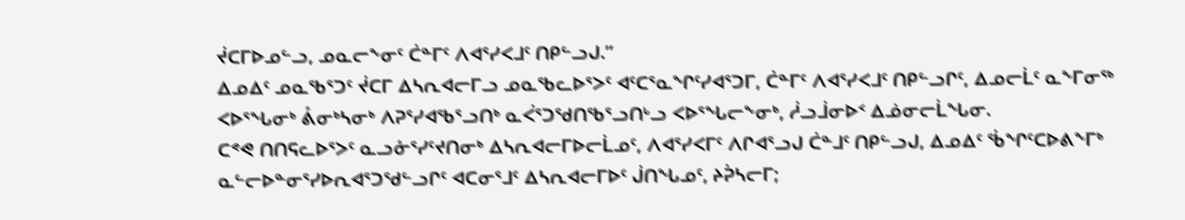ᔫᑕᒥᐅᓄᓪᓗ, ᓄᓇᓕᖕᓂᑦ ᑖᓐᒥᑦ ᐱᐊᕐᓯᐸᒧᑦ ᑎᑭᓪᓗᒍ.”
ᐃᓄᐃᑦ ᓄᓇᖃᕐᑐᑦ ᔫᑕᒥ ᐃᓴᕆᐊᓕᒥᓗ ᓄᓇᖃᓚᐅᕐᐳᑦ ᐊᑦᑕᕐᓇᖏᑦᓯᐊᕐᑐᒥ, ᑖᓐᒥᑦ ᐱᐊᕐᓯᐸᒧᑦ ᑎᑭᓪᓗᒋᑦ, ᐃᓄᓕᒫᑦ ᓇᖕᒥᓂᖅ ᐸᐅᕐᖓᓂᒃ ᕔᓂᒃᓴᓂᒃ ᐱᕈᕐᓯᐊᖃᕐᓗᑎᒃ ᓇᐹᕐᑐᖁᑎᖃᕐᓗᑎᒡᓗ ᐸᐅᕐᖓᓕᖕᓂᒃ, ᓲᓗᒨᓂᐅᑉ ᐃᓅᓂᓕᒫᖓᓂ.
ᑕᕝᕙ ᑎᑎᕋᓚᐅᕐᐳᑦ ᓇᓗᓁᕐᓯᑦᔪᑎᓂᒃ ᐃᓴᕆᐊᓕᒥᐅᓕᒫᓄᑦ, ᐱᐊᕐᓯᐸᒥᑦ ᐱᒋᐊᕐᓗᒍ ᑖᓐᒧᑦ ᑎᑭᓪᓗᒍ, ᐃᓄᐃᑦ ᖄᖏᑦᑕᐅᕕᖕᒥᒃ ᓇᓪᓕᐅᓐᓂᕐᓯᐅᕆᐊᕐᑐᖁᓪᓗᒋᑦ ᐊᑕᓂᕐᒧᑦ ᐃᓴᕆᐊᓕᒥᐅᑦ ᒎᑎᖓᓄᑦ, ᔨᕉᓴᓕᒥ;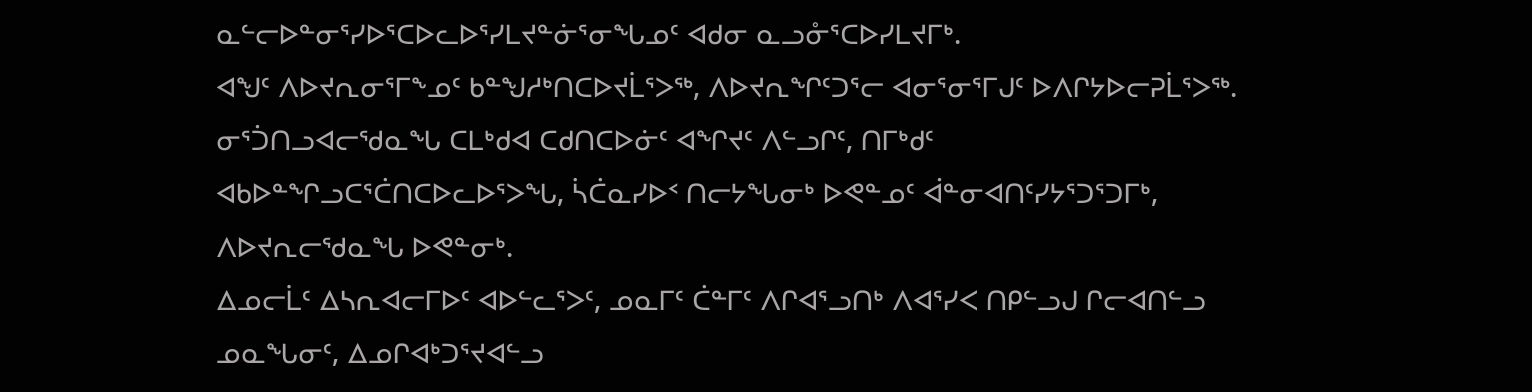ᓇᓪᓕᐅᓐᓂᕐᓯᐅᕐᑕᐅᓚᐅᕐᓯᒪᔪᓐᓃᕐᓂᖓᓄᑦ ᐊᑯᓂ ᓇᓗᓁᕐᑕᐅᓯᒪᔪᒥᒃ.
ᐊᖑᑦ ᐱᐅᔪᕆᓂᕐᒥᖕᓄᑦ ᑲᓐᖑᓱᒃᑎᑕᐅᔪᒫᕐᐳᖅ, ᐱᐅᔪᕆᖏᑦᑐᕐᓕ ᐊᓂᕐᓂᕐᒥᒍᑦ ᐅᐱᒋᔭᐅᓕᕈᒫᕐᐳᖅ.
ᓂᕐᑑᑎᓗᐊᓕᖁᓇᖓ ᑕᒪᒃᑯᐊ ᑕᑯᑎᑕᐅᓃᑦ ᐊᖏᔪᑦ ᐱᓪᓗᒋᑦ, ᑎᒥᒃᑯᑦ ᐊᑲᐅᓐᖏᓗᑕᕐᑖᑎᑕᐅᓚᐅᕐᐳᖓ, ᓵᑖᓇᓯᐅᑉ ᑎᓕᔭᖓᓂᒃ ᐅᕙᓐᓄᑦ ᐋᓐᓂᐊᑎᑦᓯᔭᕐᑐᕐᑐᒥᒃ, ᐱᐅᔪᕆᓕᖁᓇᖓ ᐅᕙᓐᓂᒃ.
ᐃᓄᓕᒫᑦ ᐃᓴᕆᐊᓕᒥᐅᑦ ᐊᐅᓪᓚᕐᐳᑦ, ᓄᓇᒥᑦ ᑖᓐᒥᑦ ᐱᒋᐊᕐᓗᑎᒃ ᐱᐊᕐᓯᐸ ᑎᑭᓪᓗᒍ ᒋᓕᐊᑎᓪᓗ ᓄᓇᖓᓂᑦ, ᐃᓄᒋᐊᒃᑐᕐᔪᐊᓪᓗ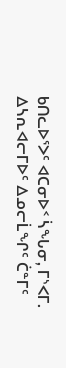ᑲᑎᓚᐅᕐᐳᑦ ᐊᑕᓂᐅᑉ ᓵᖓᓂ, ᒥᔅᐸᒥ.
ᐃᓴᕆᐊᓕᒥᐅᑦ ᐃᓄᓕᒫᖏᑦ ᑖᓐᒥᑦ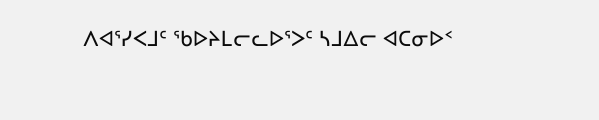ᐱᐊᕐᓯᐸᒧᑦ ᖃᐅᔨᒪᓕᓚᐅᕐᐳᑦ ᓴᒧᐃᓕ ᐊᑕᓂᐅᑉ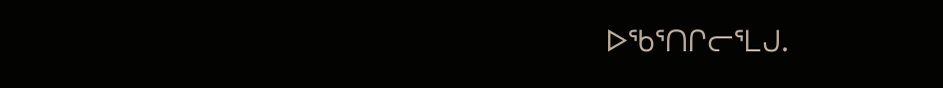ᐅᖃᕐᑎᒋᓕᕐᒪᒍ.